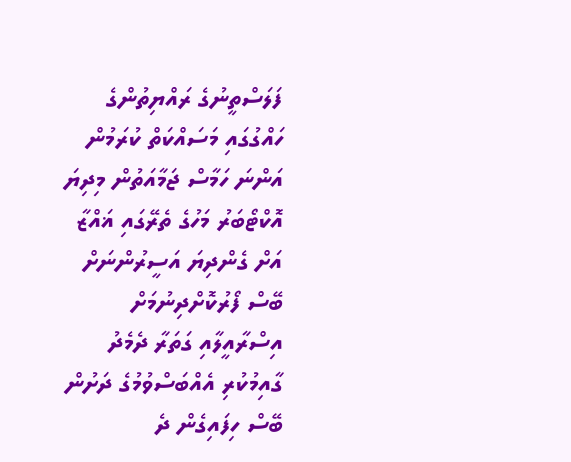ފަލަސްތީނުގެ ރައްޔިތުންގެ ހައްގުގައި މަސައްކަތް ކުރަމުން އަންނަ ހަމާސް ޖަމާއަތުން މިދިޔަ އޮކްޓޯބަރު މަހުގެ ތެރޭގައި ޣައްޒާ އަށް ގެންދިޔަ އަސީރުންނަށް ބޭސް ފޯރުކޮށްދިނުމަށް އިސްރާއީލާއި ގަތަރާ ދެމެދު ގާއިމުކުރި އެއްބަސްވުމުގެ ދަށުން ބޭސް ހިފައިގެން ދެ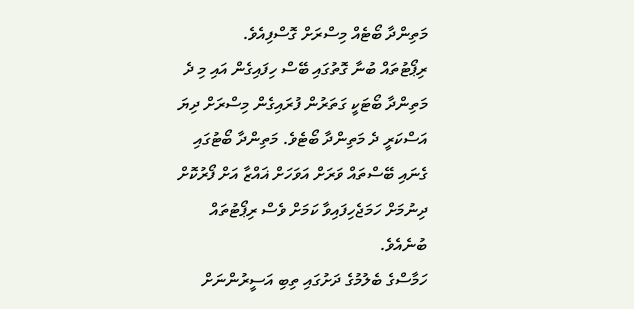މަތިންދާ ބޯޓެއް މިސްރަށް ގޮސްފިއެވެ.
ރިޕޯޓުތައް ބުނާ ގޮތުގައި ބޭސް ހިފައިގެން އައި މި ދެ މަތިންދާ ބޯޓަކީ ގަތަރުން ފުރައިގެން މިސްރަށް ދިޔަ އަސްކަރީ ދެ މަތިންދާ ބޯޓެވެ. މަތިންދާ ބޯޓުގައި ގެނައި ބޭސްތައް ވަރަށް އަވަހަށް ޣައްޒާ އަށް ފޯރުކޮށް ދިނުމަށް ހަމަޖެހިފައިވާ ކަމަށް ވެސް ރިޕޯޓުތައް ބުނެއެވެ.
ހަމާސްގެ ބެލުމުގެ ދަށުގައި ތިބި އަސީރުންނަށް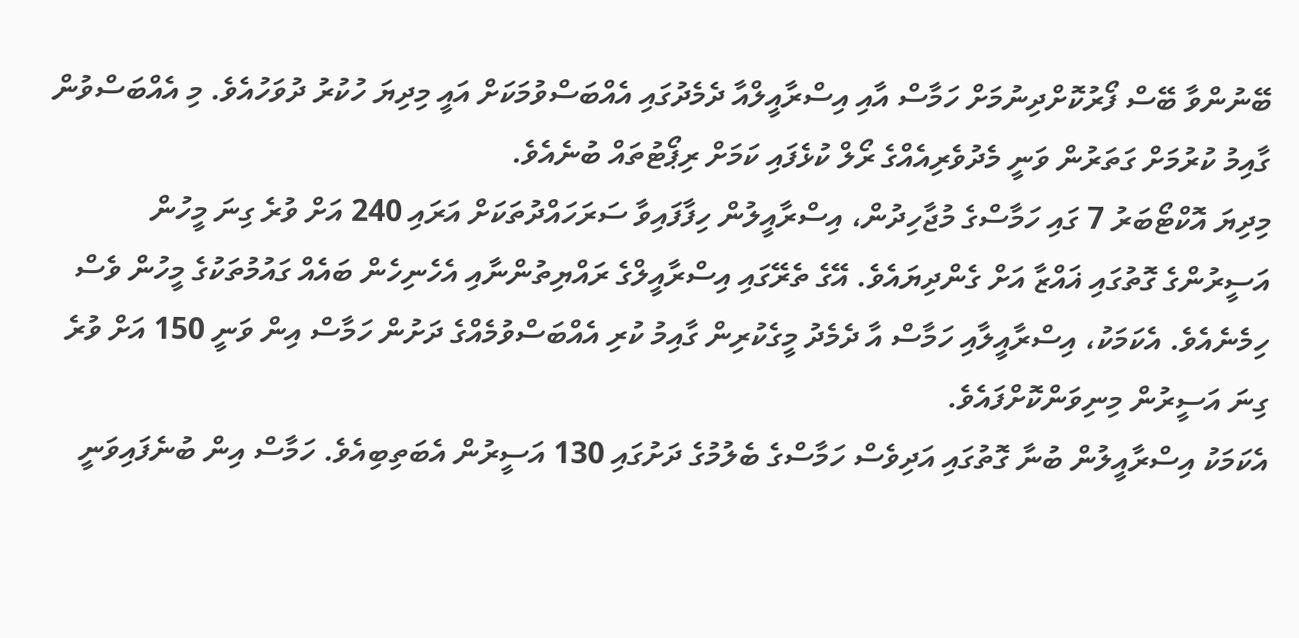ބޭނުންވާ ބޭސް ފޯރުކޮށްދިނުމަށް ހަމާސް އާއި އިސްރާއީލްއާ ދެމެދުގައި އެއްބަސްވުމަކަށް އައީ މިދިޔަ ހުކުރު ދުވަހުއެވެ. މި އެއްބަސްވުން ގާއިމު ކުރުމަށް ގަތަރުން ވަނީ މެދުވެރިއެއްގެ ރޯލް ކުޅެފައި ކަމަށް ރިޕޯޓުތައް ބުނެއެވެ.
މިދިޔަ އޮކްޓޯބަރު 7 ގައި ހަމާސްގެ މުޖާހިދުން، އިސްރާއީލުން ހިފާފައިވާ ސަރަހައްދުތަކަށް އަރައި 240 އަށް ވުރެ ގިނަ މީހުން އަސީރުންގެ ގޮތުގައި ޣައްޒާ އަށް ގެންދިޔައެވެ. އޭގެ ތެރޭގައި އިސްރާއީލްގެ ރައްޔިތުންނާއި އެހެނިހެން ބައެއް ގައުމުތަކުގެ މީހުން ވެސް ހިމެނެއެވެ. އެކަމަކު، އިސްރާއީލާއި ހަމާސް އާ ދެމެދު މީގެކުރިން ގާއިމު ކުރި އެއްބަސްވުމެއްގެ ދަށުން ހަމާސް އިން ވަނީ 150 އަށް ވުރެ ގިނަ އަސީރުން މިނިވަންކޮށްފައެވެ.
އެކަމަކު އިސްރާއީލުން ބުނާ ގޮތުގައި އަދިވެސް ހަމާސްގެ ބެލުމުގެ ދަށުގައި 130 އަސީރުން އެބަތިބިއެވެ. ހަމާސް އިން ބުނެފައިވަނީ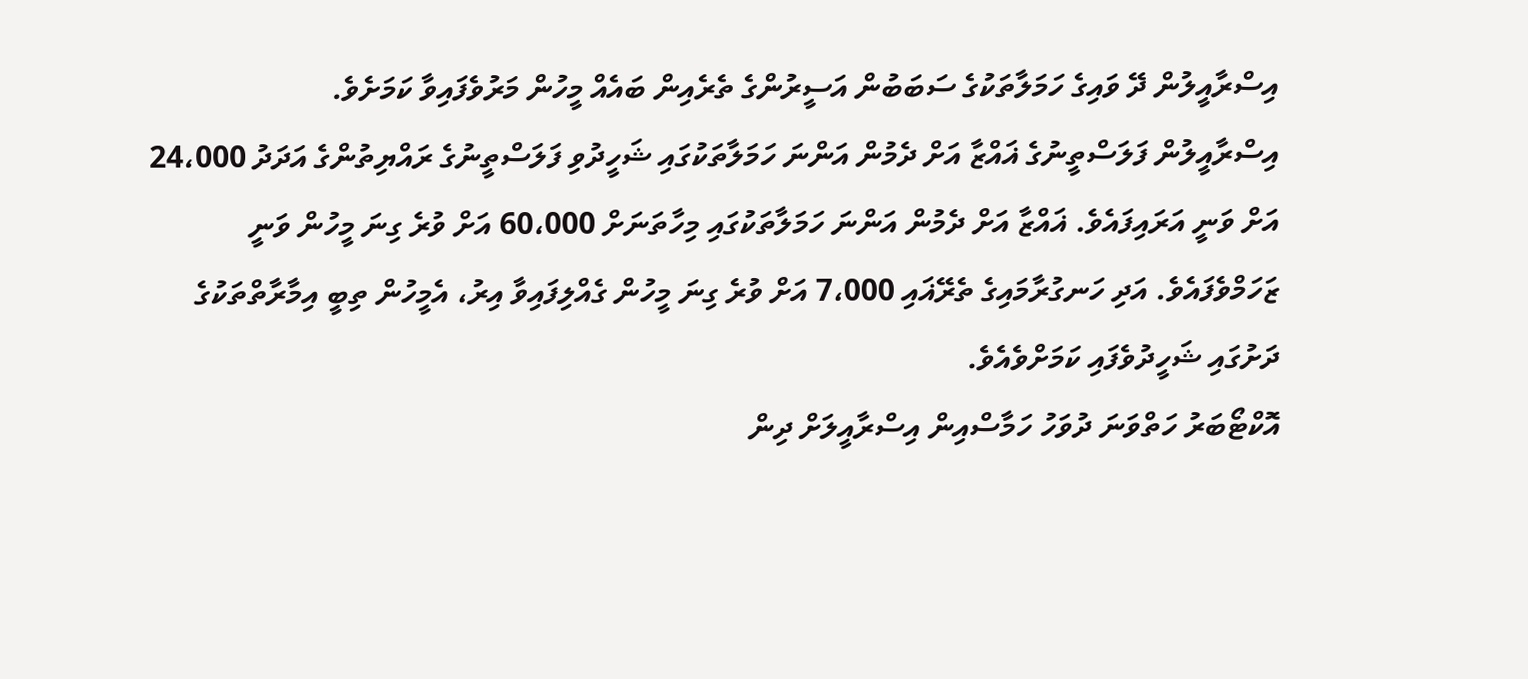އިސްރާއީލުން ދޭ ވައިގެ ހަމަލާތަކުގެ ސަބަބުން އަސީރުންގެ ތެރެއިން ބައެއް މީހުން މަރުވެފައިވާ ކަމަށެވެ.
އިސްރާއީލުން ފަލަސްތީނުގެ ޣައްޒާ އަށް ދެމުން އަންނަ ހަމަލާތަކުގައި ޝަހީދުވި ފަލަސްތީނުގެ ރައްޔިތުންގެ އަދަދު 24،000 އަށް ވަނީ އަރައިފައެވެ. ޣައްޒާ އަށް ދެމުން އަންނަ ހަމަލާތަކުގައި މިހާތަނަށް 60،000 އަށް ވުރެ ގިނަ މީހުން ވަނީ ޒަހަމްވެފައެވެ. އަދި ހަނގުރާމައިގެ ތެރޭޣައި 7،000 އަށް ވުރެ ގިނަ މީހުން ގެއްލިފައިވާ އިރު، އެމީހުން ތިބީ އިމާރާތްތަކުގެ ދަށުގައި ޝަހީދުވެފައި ކަމަށްވެއެވެ.
އޮކްޓޯބަރު ހަތްވަނަ ދުވަހު ހަމާސްއިން އިސްރާއީލަށް ދިން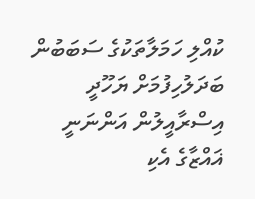ކުއްލި ހަމަލާތަކުގެ ސަބަބުން ބަދަލުހިފުމަށް ޔަހޫދީ އިސްރާއީލުން އަންނަނީ ޣައްޒާގެ އެކި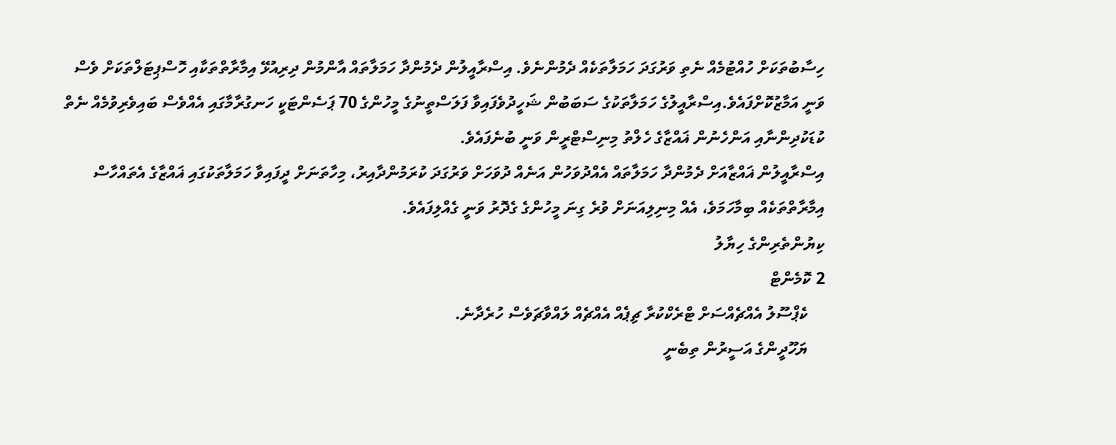ހިސާބުތަކަށް ހުއްޓުމެއް ނެތި ވަރުގަދަ ހަމަލާތަކެއް ދެމުންނެވެ. އިސްރާއީލުން ދެމުންދާ ހަމަލާތައް އާންމުން ދިރިއުޅޭ އިމާރާތްތަކާއި ހޮސްޕިޓަލްތަކަށް ވެސް ވަނީ އަމާޒުކޮށްފައެވެ.އިސްރާއީލުގެ ހަމަލާތަކުގެ ސަބަބުން ޝަހީދުވެފައިވާ ފަލަސްތީނުގެ މީހުންގެ 70 ޕަސެންޓަކީ ހަނގުރާމާގައި އެއްވެސް ބައިވެރިވުމެއް ނެތް ކުޑަކުދިންނާއި އަންހެނުން ޣައްޒާގެ ހެލްތު މިނިސްޓްރީން ވަނީ ބުނެފައެވެ.
އިސްރާއީލުން ޣައްޒާއަށް ދެމުންދާ ހަމަލާތައް އެއްދުވަހުން އަނެއް ދުވަހަށް ވަރުގަދަ ކުރަމުންދާއިރު، މިހާތަނަށް ދީފައިވާ ހަމަލާތަކުގައި ޣައްޒާގެ އެތައްހާސް އިމާރާތްތަކެއް ބިމާހަމަވެ، އެއް މިނިލިއަނަށް ވުރެ ގިނަ މީހުންގެ ގެދޮރު ވަނީ ގެއްލިފައެވެ.
ކިޔުންތެރިންގެ ހިޔާލު
2 ކޮމެންޓް
    ކެޕްސޫލު އެއްޗެއްސަށް ޓްރެކްކުރާ ޗިޕެއް އެއްޗެއް ލައްވާޗަވެސް ހުރެދާނެ.
    ޔަހޫދީންގެ އަސީރުން ތިބެނީ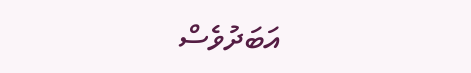އަބަދުވެސް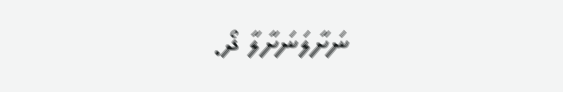ނަށާލަނަށާލާ ދޯ.